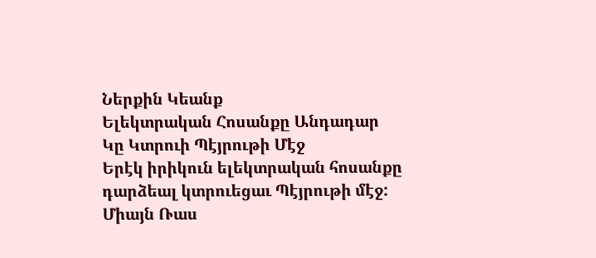Ներքին Կեանք
Ելեկտրական Հոսանքը Անդադար
Կը Կտրուի Պէյրութի Մէջ
Երէկ իրիկուն ելեկտրական հոսանքը դարձեալ կտրուեցաւ Պէյրութի մէջ: Միայն Ռաս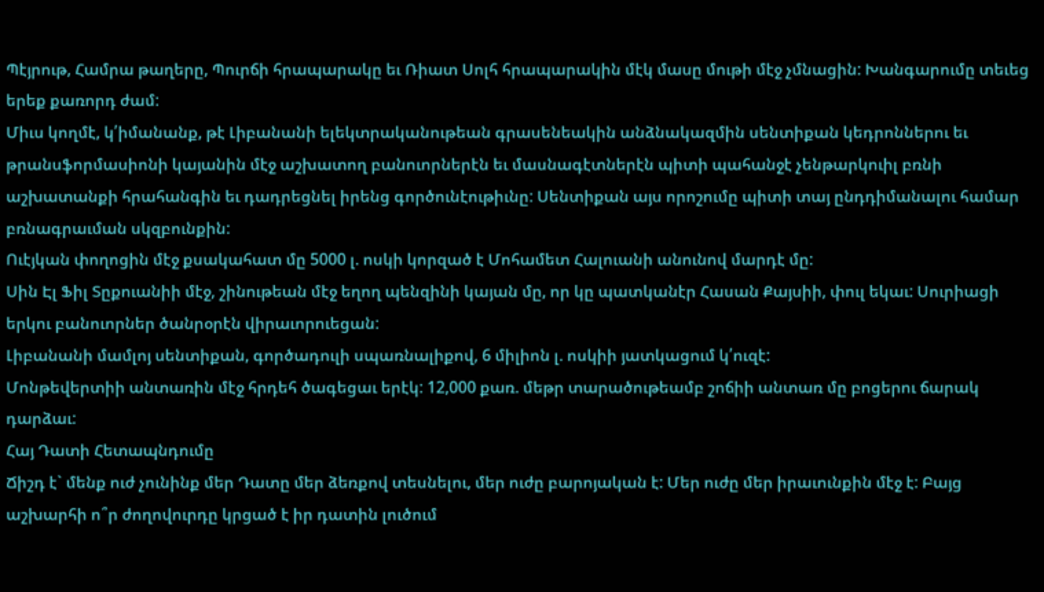Պէյրութ, Համրա թաղերը, Պուրճի հրապարակը եւ Ռիատ Սոլհ հրապարակին մէկ մասը մութի մէջ չմնացին: Խանգարումը տեւեց երեք քառորդ ժամ:
Միւս կողմէ, կ՛իմանանք, թէ Լիբանանի ելեկտրականութեան գրասենեակին անձնակազմին սենտիքան կեդրոններու եւ թրանսֆորմասիոնի կայանին մէջ աշխատող բանուորներէն եւ մասնագէտներէն պիտի պահանջէ չենթարկուիլ բռնի աշխատանքի հրահանգին եւ դադրեցնել իրենց գործունէութիւնը: Սենտիքան այս որոշումը պիտի տայ ընդդիմանալու համար բռնագրաւման սկզբունքին:
Ուէյկան փողոցին մէջ քսակահատ մը 5000 լ. ոսկի կորզած է Մոհամետ Հալուանի անունով մարդէ մը:
Սին Էլ Ֆիլ Տըքուանիի մէջ, շինութեան մէջ եղող պենզինի կայան մը, որ կը պատկանէր Հասան Քայսիի, փուլ եկաւ: Սուրիացի երկու բանուորներ ծանրօրէն վիրաւորուեցան:
Լիբանանի մամլոյ սենտիքան, գործադուլի սպառնալիքով, 6 միլիոն լ. ոսկիի յատկացում կ՛ուզէ:
Մոնթեվերտիի անտառին մէջ հրդեհ ծագեցաւ երէկ: 12,000 քառ. մեթր տարածութեամբ շոճիի անտառ մը բոցերու ճարակ դարձաւ:
Հայ Դատի Հետապնդումը
Ճիշդ է` մենք ուժ չունինք մեր Դատը մեր ձեռքով տեսնելու, մեր ուժը բարոյական է: Մեր ուժը մեր իրաւունքին մէջ է: Բայց աշխարհի ո՞ր ժողովուրդը կրցած է իր դատին լուծում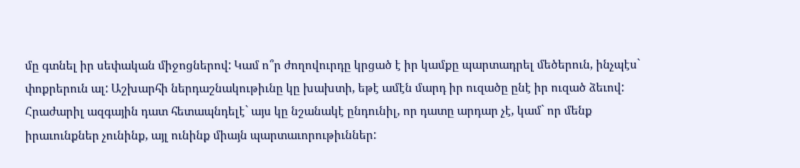մը գտնել իր սեփական միջոցներով: Կամ ո՞ր ժողովուրդը կրցած է իր կամքը պարտադրել մեծերուն, ինչպէս` փոքրերուն ալ: Աշխարհի ներդաշնակութիւնը կը խախտի, եթէ ամէն մարդ իր ուզածը ընէ իր ուզած ձեւով:
Հրաժարիլ ազգային դատ հետապնդելէ` այս կը նշանակէ ընդունիլ, որ դատը արդար չէ, կամ` որ մենք իրաւունքներ չունինք, այլ ունինք միայն պարտաւորութիւններ: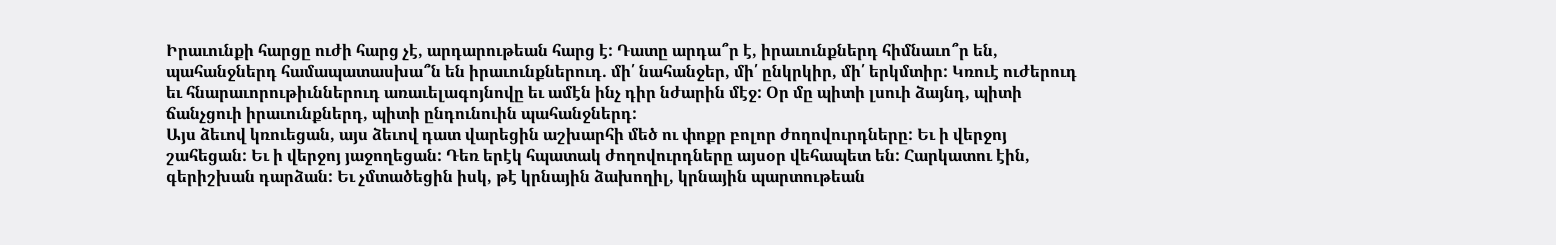Իրաւունքի հարցը ուժի հարց չէ, արդարութեան հարց է: Դատը արդա՞ր է, իրաւունքներդ հիմնաւո՞ր են, պահանջներդ համապատասխա՞ն են իրաւունքներուդ. մի՛ նահանջեր, մի՛ ընկրկիր, մի՛ երկմտիր: Կռուէ ուժերուդ եւ հնարաւորութիւններուդ առաւելագոյնովը եւ ամէն ինչ դիր նժարին մէջ: Օր մը պիտի լսուի ձայնդ, պիտի ճանչցուի իրաւունքներդ, պիտի ընդունուին պահանջներդ:
Այս ձեւով կռուեցան, այս ձեւով դատ վարեցին աշխարհի մեծ ու փոքր բոլոր ժողովուրդները: Եւ ի վերջոյ շահեցան: Եւ ի վերջոյ յաջողեցան: Դեռ երէկ հպատակ ժողովուրդները այսօր վեհապետ են: Հարկատու էին, գերիշխան դարձան: Եւ չմտածեցին իսկ, թէ կրնային ձախողիլ, կրնային պարտութեան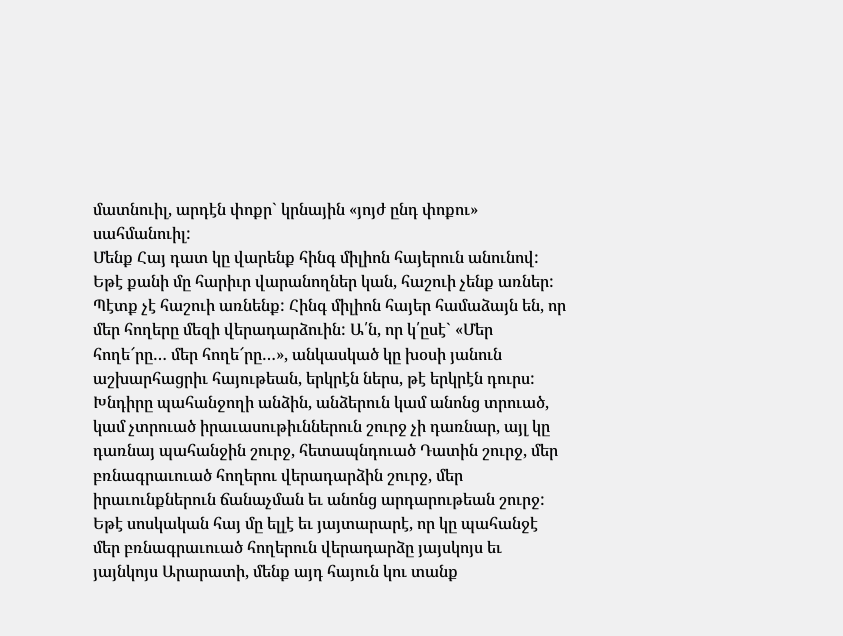մատնուիլ, արդէն փոքր` կրնային «յոյժ ընդ փոքու» սահմանուիլ:
Մենք Հայ դատ կը վարենք հինգ միլիոն հայերուն անունով: Եթէ քանի մը հարիւր վարանողներ կան, հաշուի չենք առներ: Պէտք չէ հաշուի առնենք: Հինգ միլիոն հայեր համաձայն են, որ մեր հողերը մեզի վերադարձուին: Ա՛ն, որ կ՛ըսէ` «Մեր հողե՜րը… մեր հողե՜րը…», անկասկած կը խօսի յանուն աշխարհացրիւ հայութեան, երկրէն ներս, թէ երկրէն դուրս: Խնդիրը պահանջողի անձին, անձերուն կամ անոնց տրուած, կամ չտրուած իրաւասութիւններուն շուրջ չի դառնար, այլ կը դառնայ պահանջին շուրջ, հետապնդուած Դատին շուրջ, մեր բռնագրաւուած հողերու վերադարձին շուրջ, մեր իրաւունքներուն ճանաչման եւ անոնց արդարութեան շուրջ:
Եթէ սոսկական հայ մը ելլէ եւ յայտարարէ, որ կը պահանջէ մեր բռնագրաւուած հողերուն վերադարձը յայսկոյս եւ յայնկոյս Արարատի, մենք այդ հայուն կու տանք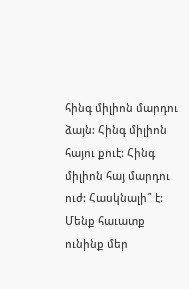հինգ միլիոն մարդու ձայն: Հինգ միլիոն հայու քուէ: Հինգ միլիոն հայ մարդու ուժ: Հասկնալի՞ է:
Մենք հաւատք ունինք մեր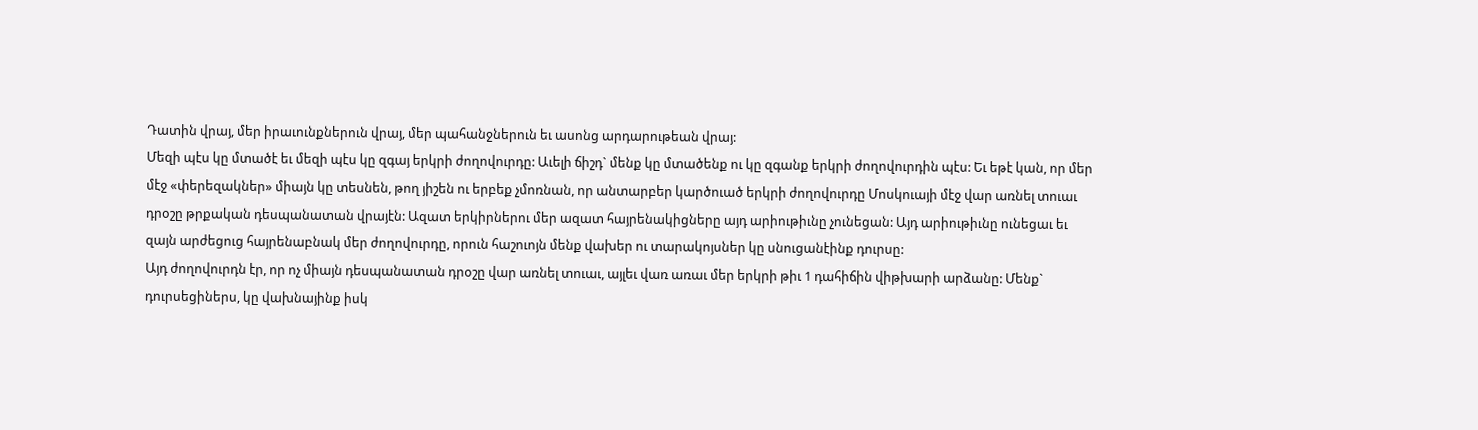Դատին վրայ, մեր իրաւունքներուն վրայ, մեր պահանջներուն եւ ասոնց արդարութեան վրայ:
Մեզի պէս կը մտածէ եւ մեզի պէս կը զգայ երկրի ժողովուրդը: Աւելի ճիշդ` մենք կը մտածենք ու կը զգանք երկրի ժողովուրդին պէս: Եւ եթէ կան, որ մեր մէջ «փերեզակներ» միայն կը տեսնեն, թող յիշեն ու երբեք չմոռնան, որ անտարբեր կարծուած երկրի ժողովուրդը Մոսկուայի մէջ վար առնել տուաւ դրօշը թրքական դեսպանատան վրայէն: Ազատ երկիրներու մեր ազատ հայրենակիցները այդ արիութիւնը չունեցան: Այդ արիութիւնը ունեցաւ եւ զայն արժեցուց հայրենաբնակ մեր ժողովուրդը, որուն հաշուոյն մենք վախեր ու տարակոյսներ կը սնուցանէինք դուրսը:
Այդ ժողովուրդն էր, որ ոչ միայն դեսպանատան դրօշը վար առնել տուաւ, այլեւ վառ առաւ մեր երկրի թիւ 1 դահիճին վիթխարի արձանը: Մենք` դուրսեցիներս, կը վախնայինք իսկ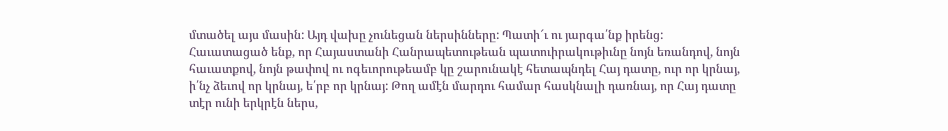մտածել այս մասին: Այդ վախը չունեցան ներսինները: Պատի՜ւ ու յարգա՛նք իրենց:
Հաւատացած ենք, որ Հայաստանի Հանրապետութեան պատուիրակութիւնը նոյն եռանդով, նոյն հաւատքով, նոյն թափով ու ոգեւորութեամբ կը շարունակէ հետապնդել Հայ դատը, ուր որ կրնայ, ի՛նչ ձեւով որ կրնայ, ե՛րբ որ կրնայ: Թող ամէն մարդու համար հասկնալի դառնայ, որ Հայ դատը տէր ունի երկրէն ներս,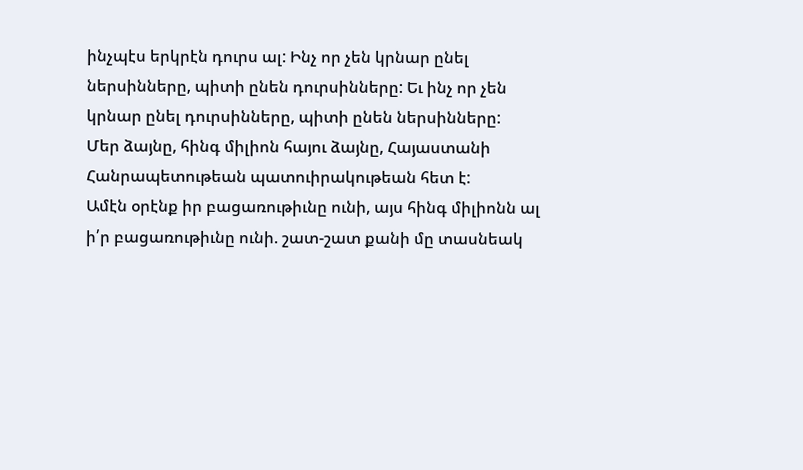ինչպէս երկրէն դուրս ալ: Ինչ որ չեն կրնար ընել ներսինները, պիտի ընեն դուրսինները: Եւ ինչ որ չեն կրնար ընել դուրսինները, պիտի ընեն ներսինները:
Մեր ձայնը, հինգ միլիոն հայու ձայնը, Հայաստանի Հանրապետութեան պատուիրակութեան հետ է:
Ամէն օրէնք իր բացառութիւնը ունի, այս հինգ միլիոնն ալ ի՛ր բացառութիւնը ունի. շատ-շատ քանի մը տասնեակ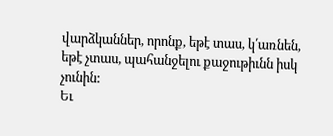վարձկաններ, որոնք, եթէ տաս, կ՛առնեն, եթէ չտաս, պահանջելու քաջութիւնն իսկ չունին:
Եւ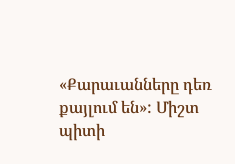«Քարաւանները դեռ քայլում են»: Միշտ պիտի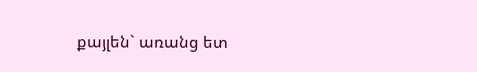քայլեն` առանց ետ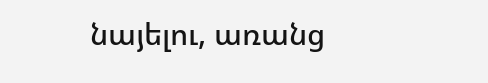նայելու, առանց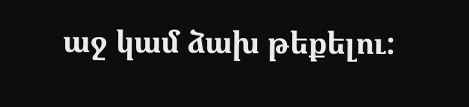աջ կամ ձախ թեքելու: